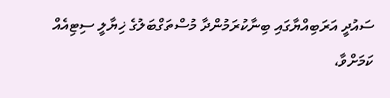ސައުދީ އަރަބިއްޔާގައި ބިނާކުރަމުންދާ މުސްތަގްބަލުގެ ޚިޔާލީ ސިޓިއެއް ކަމަށްވާ،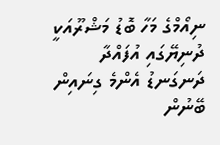ނިއޯމްގެ މަހާ ބޮޑު މަޝްރޫއަކީ ދުނިޔޭގައި އުފައްދާ ދަނގަނޑު އެންމެ ގިނައިން ބޭނުން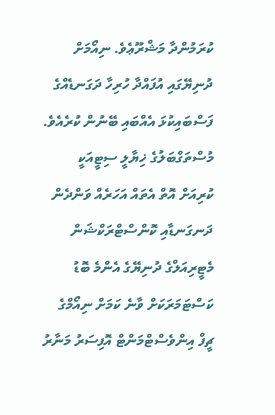ކުރަމުންދާ މަޝްރޫޢެވެ. ނިއޯމަށް ދުނިޔޭގައި އުފައްދާ ހުރިހާ ދަގަނޑެއްގެ ފަސްބައިކުޅަ އެއްބައި ބޭނުން ކުރެއެވެ.
މުސްތަގްބަލުގެ ޚިޔާލީ ސިޓީއަކީ ކުރިއަށް އޮތް އެތައް އަހަރެއް ވަންދެން ދަނގަނޑާއި ކޮންސްޓްރަކްޝަން މެޓީރިއަލްގެ ދުނިޔޭގެ އެންމެ ބޮޑު ކަސްޓަމަރަކަށް ވާނެ ކަމަށް ނިއޯމްގެ ޗީފް އިންވެސްޓްމަންޓް އޮފިސަރު މަނާރު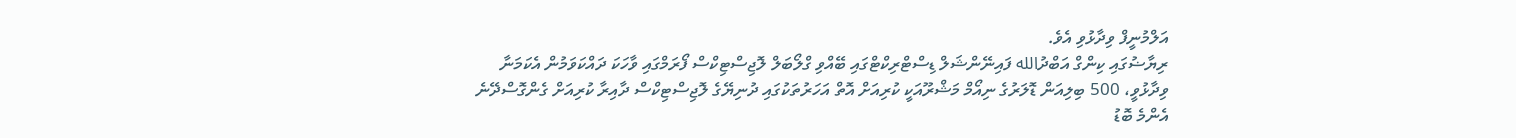އަލްމުނީފް ވިދާޅުވި އެވެ.
ރިޔާޟުގައި ކިންގް އަބްދުالله ފައިނޭންޝަލް ޑިސްޓްރިކްޓްގައި ބޭއްވި ގްލޯބަލް ލޮޖިސްޓިކްސް ފޯރަމްގައި ވާހަކަ ދައްކަވަމުން އެކަމަނާ ވިދާޅުވީ، 500 ބިލިއަން ޑޮލަރުގެ ނިއޯމް މަޝްރޫއަކީ ކުރިއަށް އޮތް އަހަރުތަކުގައި ދުނިޔޭގެ ލޮޖިސްޓިކްސް ދާއިރާ ކުރިއަށް ގެންގޮސްދޭނެ އެންމެ ބޮޑު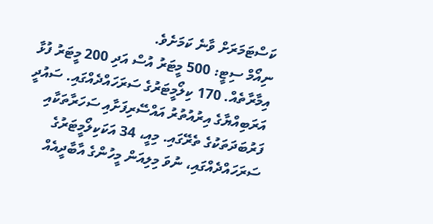ކަސްޓަމަރަށް ވާނެ ކަމަށެވެ.
ނިއޯމް ސިޓީ: 500 މީޓަރު އުސް އަދި 200 މީޓަރު ފުޅާ އިމާރާތެއް. 170 ކިލޯމީޓަރުގެ ސަރަހައްދެއްގައި. ސައުދީ އަރަބިއްޔާގެ އިރުއުތުރު އައްސޭރިފަށާއި ސަހަރާތަކާއި ފަރުބަދަތަކުގެ ތެރޭގައި. މިއީ، 34 އަކަކިލޯމީޓަރުގެ ސަރަހައްދެއްގައި، ނުވަ މިލިއަން މީހުންގެ އާބާދީއެއް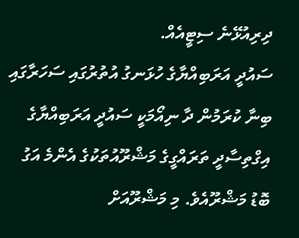ދިރިއުޅޭނެ ސިޓީއެއް.
ސައުދީ އަރަބިއްޔާގެ ހުޅަނގު އުތުރުގައި ސަހަރާގައި ބިނާ ކުރަމުން ދާ ނިއޯމަކީ ސައުދީ އަރަބިއްޔާގެ އިގްތިސާދީ ތަރައްގީގެ މަޝްރޫއުތަކުގެ އެންމެ އަގު ބޮޑު މަޝްރޫއެވެ. މި މަޝްރޫއަށް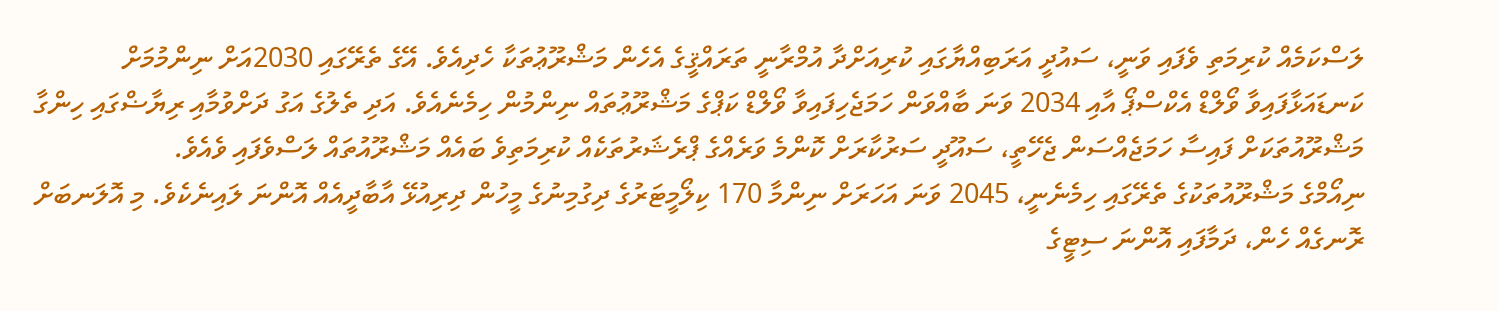ލަސްކަމެއް ކުރިމަތި ވެފައި ވަނީ، ސައުދީ އަރަބިއްޔާގައި ކުރިއަށްދާ އުމްރާނީ ތަރައްޤީގެ އެހެން މަޝްރޫޢުތަކާ ހެދިއެވެ. އޭގެ ތެރޭގައި 2030އަށް ނިންމުމަށް ކަނޑައަޅާފައިވާ ވޯލްޑް އެކްސްޕޯ އާއި 2034 ވަނަ ބާއްވަން ހަމަޖެހިފައިވާ ވޯލްޑް ކަޕްގެ މަޝްރޫޢުތައް ނިންމުން ހިމެނެއެވެ. އަދި ތެލުގެ އަގު ދަށްވުމާއި ރިޔާޟްގައި ހިންގާ މަޝްރޫއުތަކަށް ފައިސާ ހަމަޖެއްސަން ޖެހޭތީ، ސައޫދީ ސަރުކާރަށް ކޮންމެ ވަރެއްގެ ޕްރެޝަރުތަކެއް ކުރިމަތިވެ ބައެއް މަޝްރޫއުތައް ލަސްވެފައި ވެއެވެ.
ނިއޯމްގެ މަޝްރޫއުތަކުގެ ތެރޭގައި ހިމެނެނީ، 2045 ވަނަ އަހަރަށް ނިންމާ 170 ކިލޯމީޓަރުގެ ދިގުމިނުގެ މީހުން ދިރިއުޅޭ އާބާދީއެއް އޮންނަ ލައިނެކެވެ. މި އޮލަނބަށް ރޮނގެއް ހެން، ދަމާފައި އޮންނަ ސިޓީގެ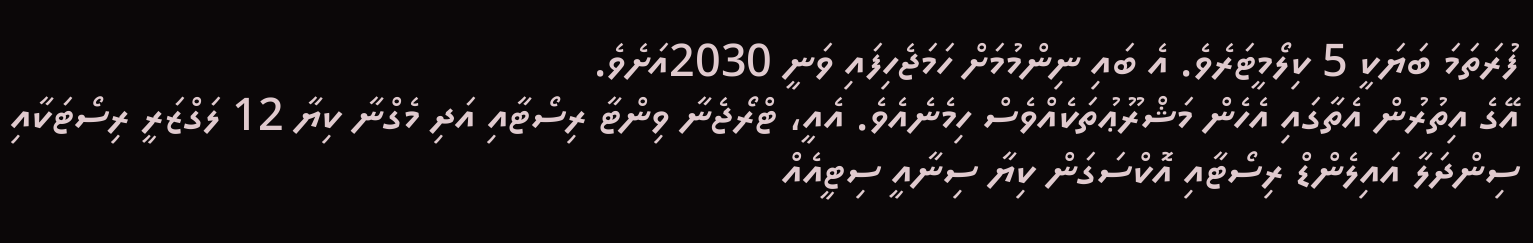ފުރަތަމަ ބަޔަކީ 5 ކިލޯމީޓަރެވެ. އެ ބައި ނިންމުމަށް ހަމަޖެހިފައި ވަނީ 2030އަށެވެ.
އޭގެ އިތުރުން އެތާގައި އެހެން މަޝްރޫޢުތަކެއްވެސް ހިމެނެއެވެ. އެއީ، ޓްރޯޖެނާ ވިންޓާ ރިސޯޓާއި އަދި މެގްނާ ކިޔާ 12 ލަގްޒަރީ ރިސޯޓަކާއި ސިންދަލާ އައިލެންޑް ރިސޯޓާއި އޮކްސަގަން ކިޔާ ސިނާއީ ސިޓީއެއް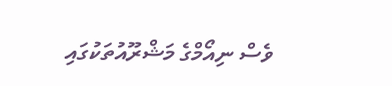ވެސް ނިއޯމްގެ މަޝްރޫއުތަކުގައި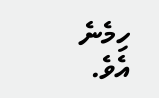ހިމެނެ އެވެ.